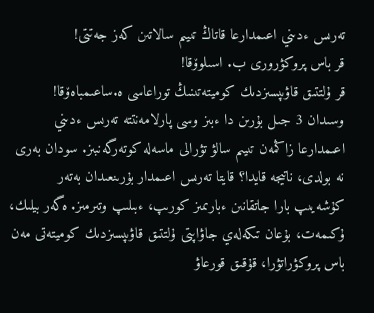تەرىس ءدىني اعىمدارعا قاتاڭ تىيىم سالاتىن كەز جەتتى!
قر باس پروكۋرورى ب. اسىلوۆقا!
قر ۇلتتىق قاۋىپسىزدىك كوميتەتىنىڭ توراعاسى ە.ساعىمباەۆقا!
وسىدان 3 جىل بۇرىن دا ءبىز وسى پارلامەنتتە تەرىس ءدىني اعىمدارعا زاڭمەن تىيىم سالۋ تۋرالى ماسەلە كوتەرگەنبىز. سودان بەرى نە بولدى، ناتيجە قايدا؟ قايتا تەرىس اعىمدار بۇرىنعىدان بەتەر كۇشەيىپ بارا جاتقانىن ءبارىمىز كورىپ، ءبىلىپ وتىرمىز. ەگەر بيلىك، ۇكىمەت، بۇعان تىكەلەي جاۋاپتى ۇلتتىق قاۋىپسىزدىك كوميتەتى مەن باس پروكۋراتۋرا، قۇقىق قورعاۋ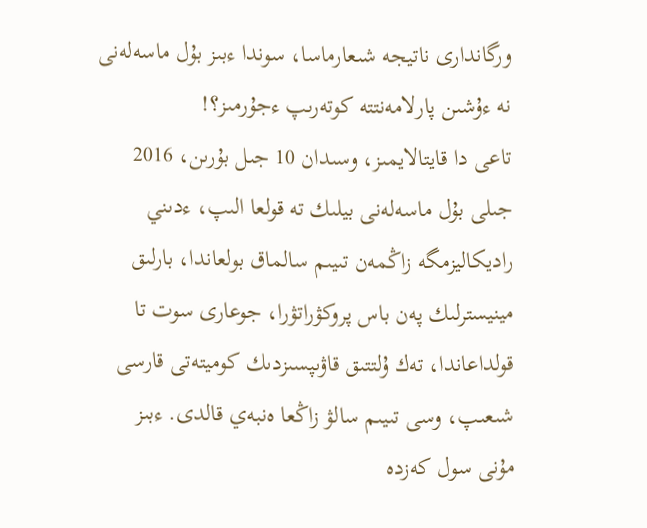ورگاندارى ناتيجە شىعارماسا، سوندا ءبىز بۇل ماسەلەنى نە ءۇشىن پارلامەنتتە كوتەرىپ ءجۇرمىز؟!
تاعى دا قايتالايمىز، وسىدان 10 جىل بۇرىن، 2016 جىلى بۇل ماسەلەنى بيلىك تە قولعا الىپ، ءدىني راديكاليزمگە زاڭمەن تىيىم سالماق بولعاندا، بارلىق مينيسترلىك پەن باس پروكۋراتۋرا، جوعارى سوت تا قولداعاندا، تەك ۇلتتىق قاۋىپسىزدىك كوميتەتى قارسى شىعىپ، وسى تىيىم سالۋ زاڭعا ەنبەي قالدى. ءبىز مۇنى سول كەزدە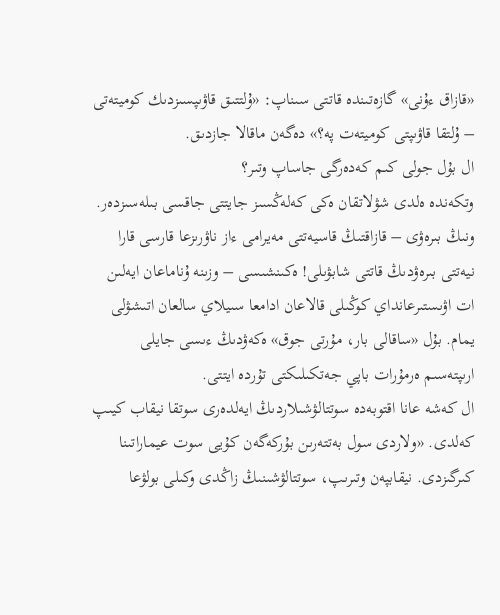«قازاق ءۇنى» گازەتىندە قاتتى سىناپ: «ۇلتتىق قاۋىپسىزدىك كوميتەتى – ۇلتقا قاۋىپتى كوميتەت پە؟» دەگەن ماقالا جازدىق.
ال بۇل جولى كىم كەدەرگى جاساپ وتىر؟
وتكەندە ەلدى شۋلاتقان ەكى كەلەڭسىز جايتتى جاقسى بىلەسىزدەر. ونىڭ بىرەۋى – قازاقتىڭ قاسيەتتى مەيرامى ءاز ناۋرىزعا قارسى قارا نيەتتى بىرەۋدىڭ قاتتى شابۋىلى! ەكىنشىسى – وزىنە ۇناماعان ايەلىن ات اۋىستىرعانداي كوڭىلى قالاعان ادامعا سىيلاي سالعان اتىشۋلى يمام. بۇل «ساقالى بار، مۇرتى جوق» ەكەۋدىڭ ءىسى جايلى ارىپتەسىم ەرمۇرات باپي جەتكىلىكتى تۇردە ايتتى.
ال كەشە عانا اقتوبەدە سوتتالۋشىلاردىڭ ايەلدەرى سوتقا نيقاب كيىپ كەلدى. «ولاردى سول بەتتەرىن بۇركەگەن كۇيى سوت عيماراتىنا كىرگىزدى. نيقابپەن وتىرىپ، سوتتالۋشىنىڭ زاڭدى وكىلى بولۋعا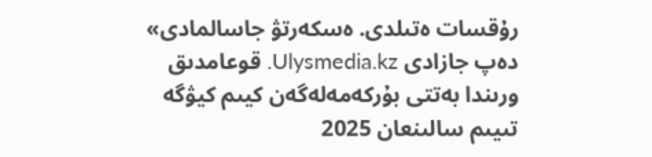رۇقسات ەتىلدى. ەسكەرتۋ جاسالمادى» دەپ جازادى Ulysmedia.kz. قوعامدىق ورىندا بەتتى بۇركەمەلەگەن كيىم كيۋگە تىيىم سالىنعان 2025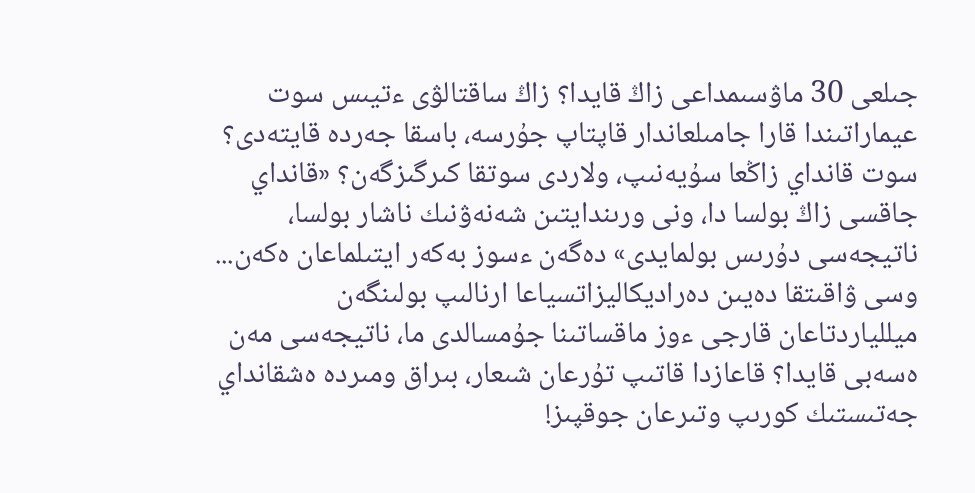جىلعى 30 ماۋسىمداعى زاڭ قايدا؟ زاڭ ساقتالۋى ءتيىس سوت عيماراتىندا قارا جامىلعاندار قاپتاپ جۇرسە، باسقا جەردە قايتەدى؟ سوت قانداي زاڭعا سۇيەنىپ، ولاردى سوتقا كىرگىزگەن؟ «قانداي جاقسى زاڭ بولسا دا، ونى ورىندايتىن شەنەۋنىك ناشار بولسا، ناتيجەسى دۇرىس بولمايدى» دەگەن ءسوز بەكەر ايتىلماعان ەكەن...
وسى ۋاقىتقا دەيىن دەراديكاليزاتسياعا ارنالىپ بولىنگەن ميللياردتاعان قارجى ءوز ماقساتىنا جۇمسالدى ما، ناتيجەسى مەن ەسەبى قايدا؟ قاعازدا قاتىپ تۇرعان شىعار، بىراق ومىردە ەشقانداي جەتىستىك كورىپ وتىرعان جوقپىز!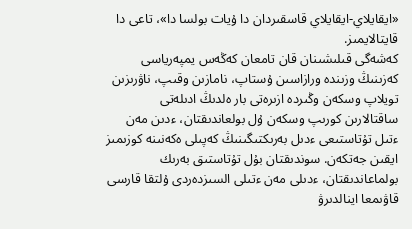«ايقايلاي-ايقايلاي قاسقىردان دا ۇيات بولسا دا»، تاعى دا قايتالايمىز.
كەشەگى قىلىشىنان قان تامعان كەڭەس يمپەرياسى كەزىنىڭ وزىندە ورازاسىن ۇستاپ، نامازىن وقىپ، ناۋرىزىن تويلاپ وسكەن وڭىردە ازىرەتى بار ەلدىڭ ادىلەتى ساقتالارىن كورىپ وسكەن ۇل بولعاندىقتان، ءدىن مەن ءتىل تۇتاستىعى ءدىل بەرىكتىگىنىڭ كەپىلى ەكەنىنە كوزىمىز ايقىن جەتكەن. سوندىقتان بۇل تۇتاستىق بەرىك بولماعاندىقتان، ءدىلى مەن ءتىلى السىزدەردى ۇلتقا قارسى قاۋىمعا اينالدىرۋ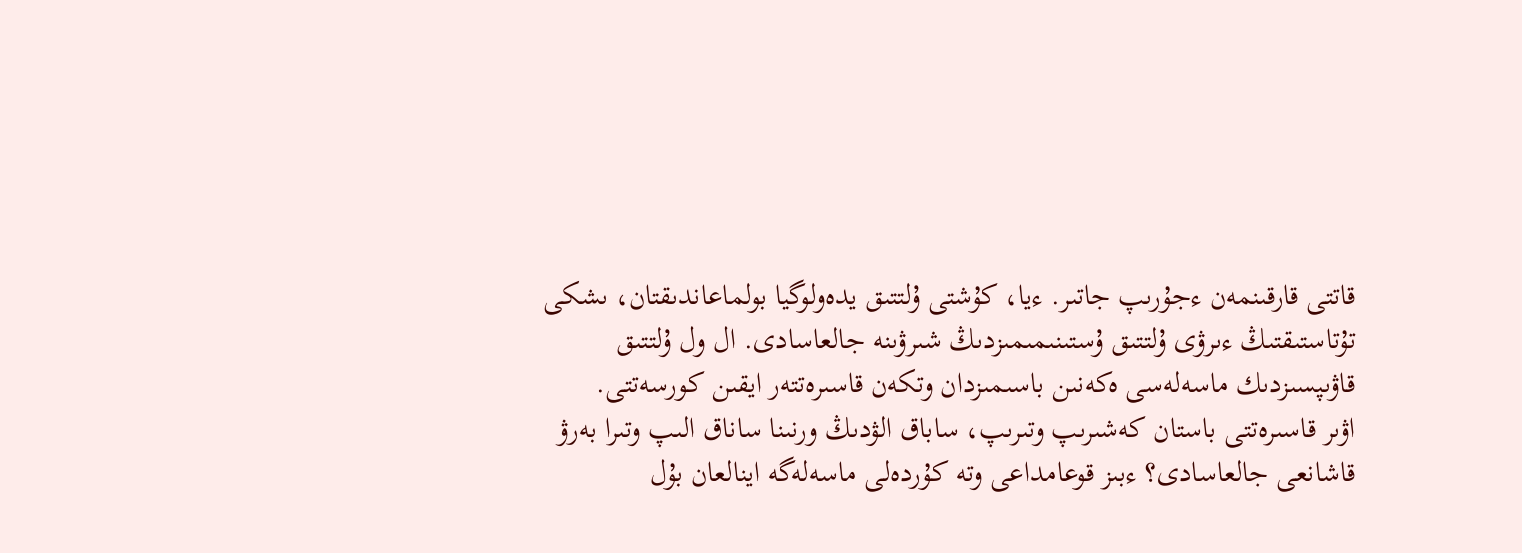قاتتى قارقىنمەن ءجۇرىپ جاتىر. ءيا، كۇشتى ۇلتتىق يدەولوگيا بولماعاندىقتان، ىشكى تۇتاستىقتىڭ ءىرۋى ۇلتتىق ۇستىنىمىمىزدىڭ شىرۋىنە جالعاسادى. ال ول ۇلتتىق قاۋىپسىزدىك ماسەلەسى ەكەنىن باسىمىزدان وتكەن قاسىرەتتەر ايقىن كورسەتتى.
اۋىر قاسىرەتتى باستان كەشىرىپ وتىرىپ، ساباق الۋدىڭ ورنىنا ساناق الىپ وتىرا بەرۋ قاشانعى جالعاسادى؟ ءبىز قوعامداعى وتە كۇردەلى ماسەلەگە اينالعان بۇل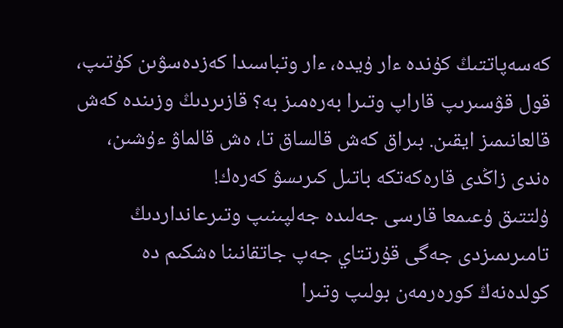كەسەپاتتىڭ كۇندە ءار ۇيدە، ءار وتباسىدا كەزدەسۋىن كۇتىپ، قول قۋسىرىپ قاراپ وتىرا بەرەمىز بە؟ قازىردىڭ وزىندە كەش قالعانىمىز ايقىن. بىراق كەش قالساق تا، ەش قالماۋ ءۇشىن، ەندى زاڭدى قارەكەتكە باتىل كىرىسۋ كەرەك!
ۇلتتىق ۇعىمعا قارسى جەلىدە جەلپىنىپ وتىرعانداردىڭ تامىرىمىزدى جەگى قۇرتتاي جەپ جاتقانىنا ەشكىم دە كولدەنەڭ كورەرمەن بولىپ وتىرا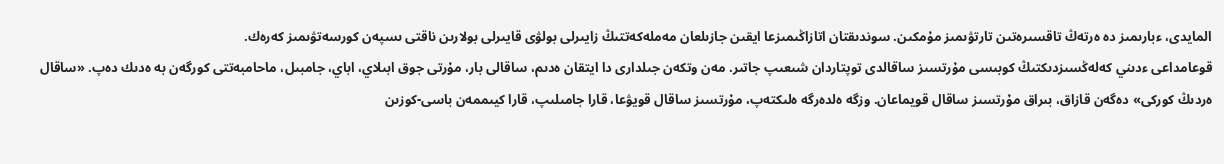المايدى، ءبارىمىز دە ەرتەڭ تاقسىرەتىن تارتۋىمىز مۇمكىن. سوندىقتان اتازاڭىمىزعا ايقىن جازىلعان مەملەكەتتىڭ زايىرلى بولۋى قايىرلى بولارىن ناقتى ىسپەن كورسەتۋىمىز كەرەك.
قوعامداعى ءدىني كەلەڭسىزدىكتىڭ كوبىسى مۇرتسىز ساقالدى توپتاردان شىعىپ جاتىر. مەن وتكەن جىلدارى دا ايتقان ەدىم، ساقالى بار، مۇرتى جوق ابىلاي، اباي، جامبىل، ماحامبەتتى كورگەن بە ەدىك دەپ. «ساقال ەردىڭ كوركى» دەگەن قازاق، بىراق مۇرتسىز ساقال قويماعان. وزگە ەلدەرگە ەلىكتەپ، مۇرتسىز ساقال قويۋعا، قارا جامىلىپ، قارا كيىممەن باسى-كوزىن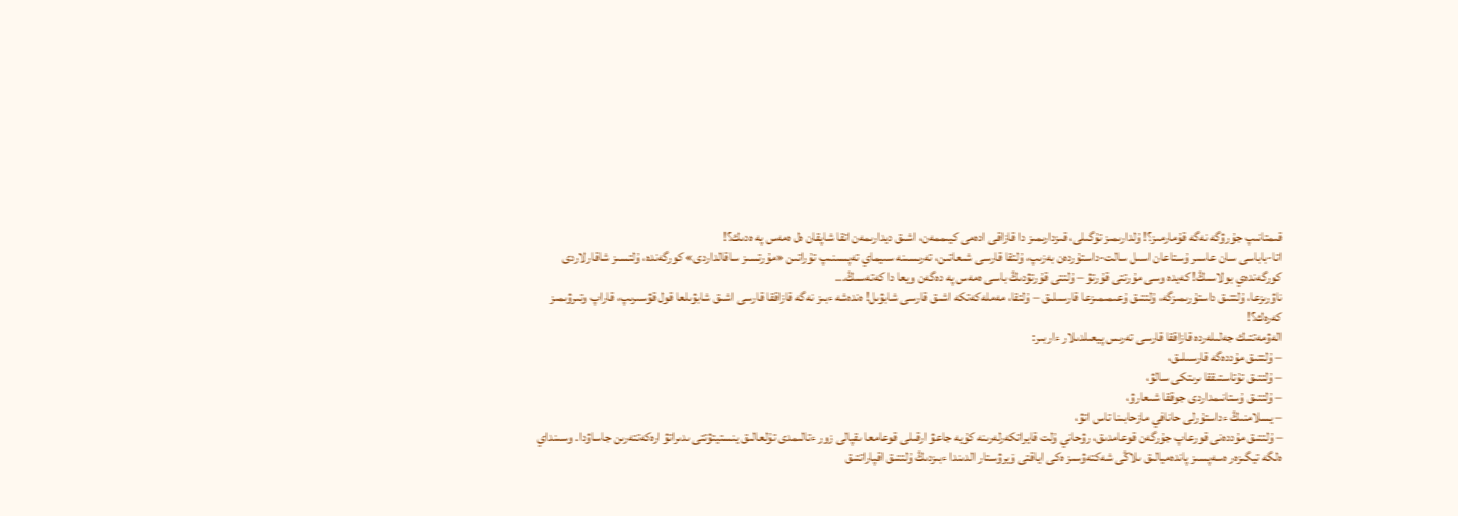قىمتانىپ جۇرۋگە نەگە قۇمارمىز؟! ۇلدارىمىز تۇگىلى، قىزدارىمىز دا قازاقى ادەمى كيىممەن، اشىق ديدارىمەن اتقا شاپقان ەل ەمەس پە ەدىك؟!
اتا-باباسى سان عاسىر ۇستاعان اسىل سالت-داستۇردەن بەزىپ، ۇلتقا قارسى شىعاتىن، تەرىسىنە سىيماي تەپسىنىپ تۇراتىن «مۇرتسىز ساقالداردى» كورگەندە، ۇلتسىز شاقارلاردى كورگەندەي بولاسىڭ! كەيدە وسى مۇرتتى قۇرتۋ – ۇلتتى قۇرتۋدىڭ باسى ەمەس پە دەگەن ويعا دا كەتەسىڭ...
ناۋرىزعا، ۇلتتىق داستۇرىمىزگە، ۇلتتىق ۇعىمىمىزعا قارسىلىق – ۇلتقا، مەملەكەتكە اشىق قارسى شابۋىل! ەندەشە ءبىز نەگە قازاققا قارسى اشىق شابۋىلعا قول قۋسىرىپ، قاراپ وتىرۋىمىز كەرەك؟!
الەۋمەتتىك جەلىلەردە قازاققا قارسى تەرىس پيعىلدىلار ءاربىر:
– ۇلتتىق مۇددەگە قارسىلىق،
– ۇلتتىق تۇتاستىققا ىرىتكى سالۋ،
– ۇلتتىق ۇستانىمداردى جوققا شىعارۋ،
– يسلامنىڭ ءداستۇرلى حانافي مازحابىنا تاس اتۋ،
– ۇلتتىق مۇددەنى قورعاپ جۇرگەن قوعامدىق، رۋحاني ۇلت قايراتكەرلەرىنە كۇيە جاعۋ ارقىلى قوعامعا ىقپالى زور ءتالىمدى تۇلعالىق ينستيتۋتتى ىدىراتۋ ارەكەتتەرىن جاساۋدا. وسىنداي ەلگە تيگىزەر ەسەپسىز پاندەميالىق ىلاڭى شەكتەۋسىز ەكى اياقتى ۆيرۋستار الدىندا ءبىزدىڭ ۇلتتىق اقپاراتتىق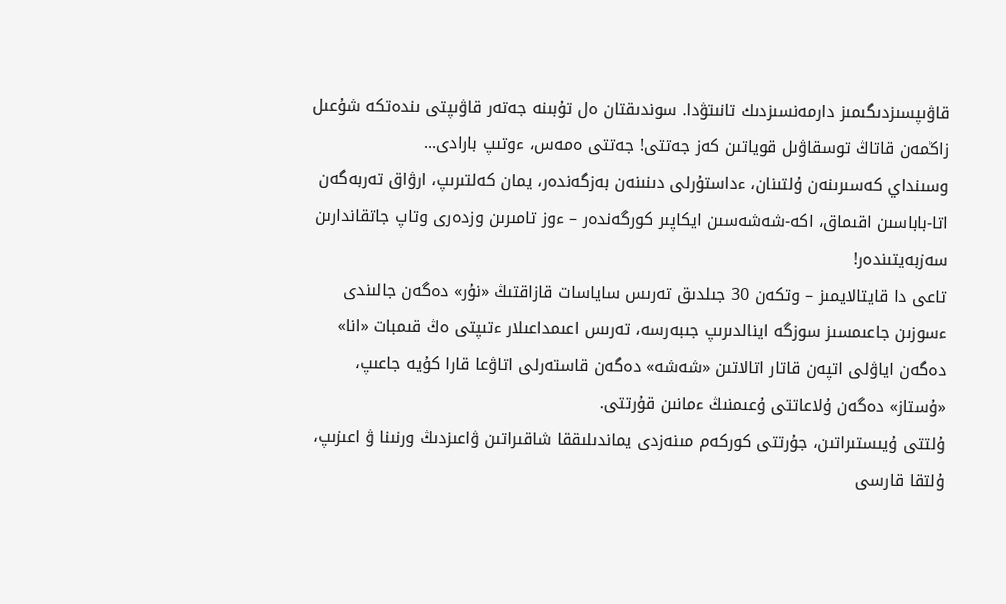قاۋىپسىزدىگىمىز دارمەنسىزدىك تانىتۋدا. سوندىقتان ەل تۇبىنە جەتەر قاۋىپتى ىندەتكە شۇعىل زاڭمەن قاتاڭ توسقاۋىل قوياتىن كەز جەتتى! جەتتى ەمەس، ءوتىپ بارادى...
وسىنداي كەسىرىنەن ۇلتىنان، ءداستۇرلى دىنىنەن بەزگەندەر، يمان كەلتىرىپ، ارۋاق تەربەگەن اتا-باباسىن اقىماق، اكە-شەشەسىن ايكاپىر كورگەندەر – ءوز تامىرىن وزدەرى وتاپ جاتقاندارىن سەزبەيتىندەر!
تاعى دا قايتالايمىز – وتكەن 30 جىلدىق تەرىس ساياسات قازاقتىڭ «نۇر» دەگەن جالىندى ءسوزىن جاعىمسىز سوزگە اينالدىرىپ جىبەرسە، تەرىس اعىمداعىلار ءتىپتى ەڭ قىمبات «انا» دەگەن اياۋلى اتپەن قاتار اتالاتىن «شەشە» دەگەن قاستەرلى اتاۋعا قارا كۇيە جاعىپ، «ۇستاز» دەگەن ۇلاعاتتى ۇعىمنىڭ ءمانىن قۇرتتى.
ۇلتتى ۇيىستىراتىن، جۇرتتى كوركەم مىنەزدى يماندىلىققا شاقىراتىن ۋاعىزدىڭ ورنىنا ۋ اعىزىپ، ۇلتقا قارسى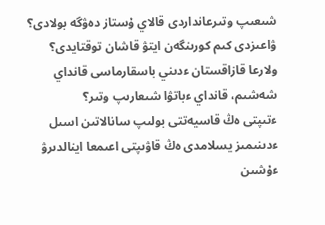شىعىپ وتىرعانداردى قالاي ۇستاز دەۋگە بولادى؟ ۋاعىزدى كىم كورىنگەن ايتۋ قاشان توقتايدى؟ ولارعا قازاقستان ءدىني باسقارماسى قانداي شەشىم، قانداي ءباتۋا شىعارىپ وتىر؟
ءتىپتى ەڭ قاسيەتتى بولىپ سانالاتىن اسىل ءدىنىمىز يسلامدى ەڭ قاۋىپتى اعىمعا اينالدىرۋ ءۇشىن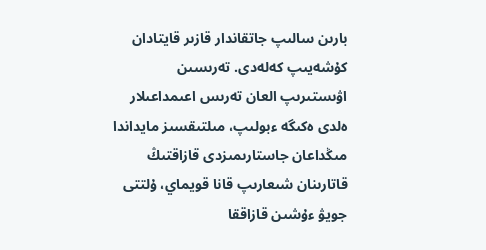بارىن سالىپ جاتقاندار قازىر قايتادان كۇشەيىپ كەلەدى. تەرىسىن اۋىستىرىپ العان تەرىس اعىمداعىلار ەلدى ەكىگە ءبولىپ، مىلتىقسىز مايداندا مىڭداعان جاستارىمىزدى قازاقتىڭ قاتارىنان شىعارىپ قانا قويماي، ۇلتتى جويۋ ءۇشىن قازاققا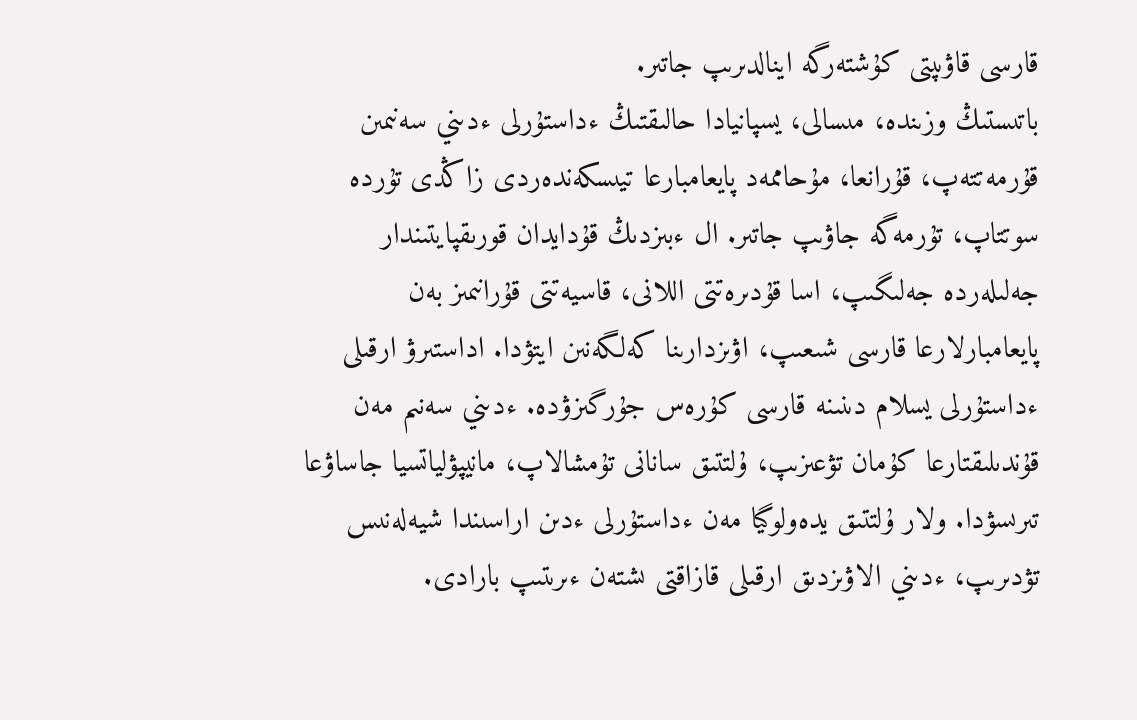قارسى قاۋىپتى كۇشتەرگە اينالدىرىپ جاتىر.
باتىستىڭ وزىندە، مىسالى، يسپانيادا حالىقتىڭ ءداستۇرلى ءدىني سەنىمىن قۇرمەتتەپ، قۇرانعا، مۇحاممەد پايعامبارعا تيىسكەندەردى زاڭدى تۇردە سوتتاپ، تۇرمەگە جاۋىپ جاتىر. ال ءبىزدىڭ قۇدايدان قورىقپايتىندار جەلىلەردە جەلىگىپ، اسا قۇدىرەتتى اللانى، قاسيەتتى قۇرانىمىز بەن پايعامبارلارعا قارسى شىعىپ، اۋىزدارىنا كەلگەنىن ايتۋدا. اداستىرۋ ارقىلى ءداستۇرلى يسلام دىنىنە قارسى كۇرەس جۇرگىزۋدە. ءدىني سەنىم مەن قۇندىلىقتارعا كۇمان تۋعىزىپ، ۇلتتىق سانانى تۇمشالاپ، مانيپۋلياتسيا جاساۋعا تىرىسۋدا. ولار ۇلتتىق يدەولوگيا مەن ءداستۇرلى ءدىن اراسىندا شيەلەنىس تۋدىرىپ، ءدىني الاۋىزدىق ارقىلى قازاقتى ىشتەن ءىرىتىپ بارادى.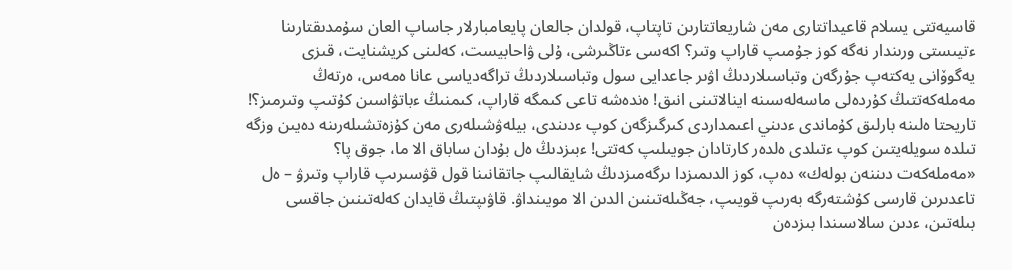قاسيەتتى يسلام قاعيداتتارى مەن شاريعاتتارىن تاپتاپ، قولدان جالعان پايعامبارلار جاساپ العان سۇمدىقتارىنا ءتيىستى ورىندار نەگە كوز جۇمىپ قاراپ وتىر؟ اكەسى ءتاڭىرشى، ۇلى ۋاحابيست، كەلىنى كريشنايت، قىزى يەگوۆانى يەكتەپ جۇرگەن وتباسىلاردىڭ اۋىر جاعدايى سول وتباسىلاردىڭ تراگەدياسى عانا ەمەس، ەرتەڭ مەملەكەتتىڭ كۇردەلى ماسەلەسىنە اينالاتىنى انىق! ەندەشە تاعى كىمگە قاراپ، كىمنىڭ ءباتۋاسىن كۇتىپ وتىرمىز؟!
تاريحتا ەلىنە بارلىق كۇماندى ءدىني اعىمداردى كىرگىزگەن كوپ ءدىندى، بيلەۋشىلەرى مەن كۇزەتشىلەرىنە دەيىن وزگە تىلدە سويلەيتىن كوپ ءتىلدى ەلدەر كارتادان جويىلىپ كەتتى! ءبىزدىڭ ەل بۇدان ساباق الا ما، جوق پا؟
«مەملەكەت دىننەن بولەك» دەپ، كوز الدىمىزدا ىرگەمىزدىڭ شايقالىپ جاتقانىنا قول قۋسىرىپ قاراپ وتىرۋ – ەل تاعدىرىن قارسى كۇشتەرگە بەرىپ قويىپ، جەڭىلەتىنىن الدىن الا مويىنداۋ. قاۋىپتىڭ قايدان كەلەتىنىن جاقسى بىلەتىن، ءدىن سالاسىندا بىزدەن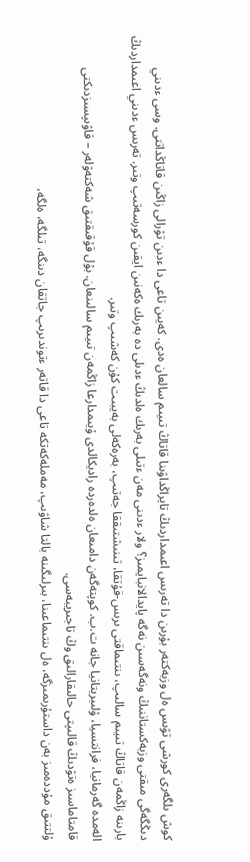كوش ىلگەرى كورشى تۋىس ەل وزبەكتەر بۇرىن دا تەرىس اعىمداردىڭ تايراڭداۋىنا قاتاڭ تىيىم سالعان ەدى. كەيىن تاعى دا ءدىن تۋرالى زاڭىن قاتاڭداتتى. وسى ءدىني دىڭگەگى مىقتى وزبەكستاننىڭ ونەگەسىن نەگە پايدالانبايمىز؟ ولار ءدىنى مەن ءتىلى بەرىك ەلدىڭ ءدىلى دە بەرىك ەكەنىن ايقىن كورسەتىپ وتىر. تەرىس ءدىني اعىمداردىڭ بارىنە زاڭمەن قاتاڭ تىيىم سالىپ، ىنتىماقتى ىرىس-قۇتقا، تىنىشتىققا جەتىپ، بەرەكەلى بەيبىت كۇن كەشىپ وتىر.
الەمدە گەرمانيا، فرانتسيا، ۇلىبريتانيا جانە ت.ب. كوپتەگەن دامىعان ەلدەردە راديكالدى ۇيىمدارعا زاڭمەن تىيىم سالىنعان. بۇل قۇقىقتىق شەكتەۋلەر – قاۋىپسىزدىكتى قامتاماسىز ەتۋدىڭ قالىپتى حالىقارالىق وڭ تاجىريبەسى.
ۇلتتىق مۇددەمىز بەن داستۇرىمىزگە، ەل ىنتىماعىنا، بىرلىگىنە بالتا شاۋىپ، مەملەكەتكە تاعى دا قاتەر ءتوندىرىپ جاتقان دىنگە، تىلگە، ەلگە،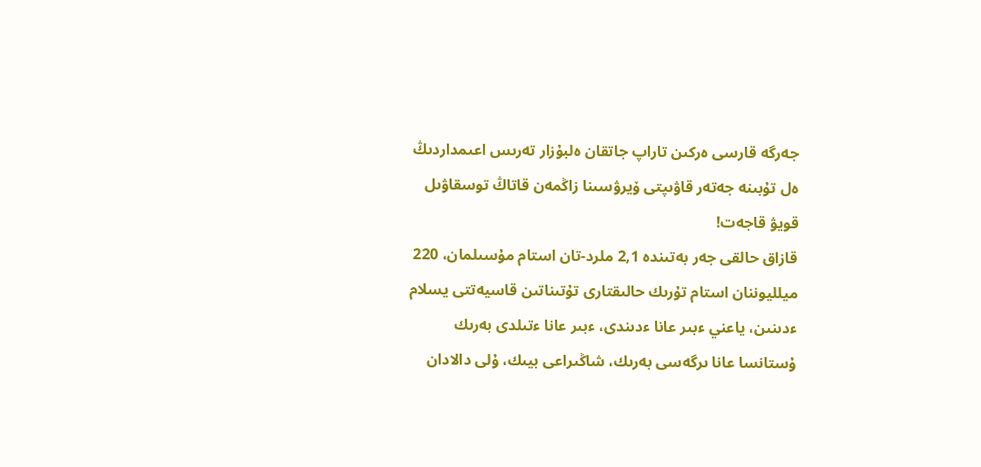جەرگە قارسى ەركىن تاراپ جاتقان ەلبۇزار تەرىس اعىمداردىڭ ەل تۇبىنە جەتەر قاۋىپتى ۆيرۋسىنا زاڭمەن قاتاڭ توسقاۋىل قويۋ قاجەت!
قازاق حالقى جەر بەتىندە 2,1 ملرد-تان استام مۇسىلمان، 220 ميلليوننان استام تۇرىك حالىقتارى تۇتىناتىن قاسيەتتى يسلام ءدىنىن، ياعني ءبىر عانا ءدىندى، ءبىر عانا ءتىلدى بەرىك ۇستانسا عانا ىرگەسى بەرىك، شاڭىراعى بيىك، ۇلى دالادان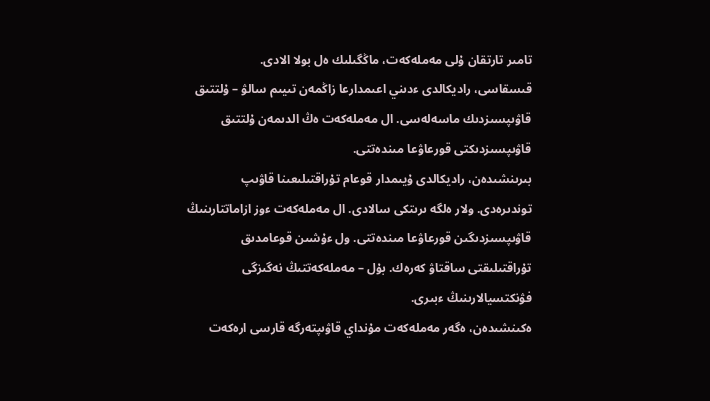تامىر تارتقان ۇلى مەملەكەت، ماڭگىلىك ەل بولا الادى.
قىسقاسى، راديكالدى ءدىني اعىمدارعا زاڭمەن تىيىم سالۋ – ۇلتتىق قاۋىپسىزدىك ماسەلەسى. ال مەملەكەت ەڭ الدىمەن ۇلتتىق قاۋىپسىزدىكتى قورعاۋعا مىندەتتى.
بىرىنشىدەن، راديكالدى ۇيىمدار قوعام تۇراقتىلىعىنا قاۋىپ توندىرەدى. ولار ەلگە ىرىتكى سالادى. ال مەملەكەت ءوز ازاماتتارىنىڭ قاۋىپسىزدىگىن قورعاۋعا مىندەتتى. ول ءۇشىن قوعامدىق تۇراقتىلىقتى ساقتاۋ كەرەك. بۇل – مەملەكەتتىڭ نەگىزگى فۋنكتسيالارىنىڭ ءبىرى.
ەكىنشىدەن، ەگەر مەملەكەت مۇنداي قاۋىپتەرگە قارسى ارەكەت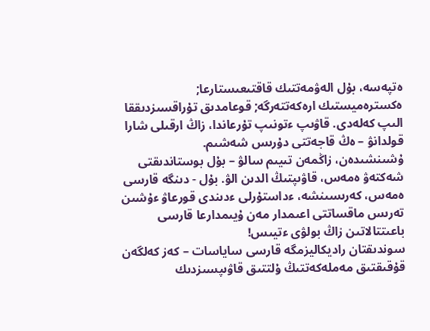ەتپەسە، بۇل الەۋمەتتىك قاقتىعىستارعا; ەكسترەميستىك ارەكەتتەرگە; قوعامدىق تۇراقسىزدىققا الىپ كەلەدى. قاۋىپ ءتونىپ تۇرعاندا، زاڭ ارقىلى شارا قولدانۋ – ەڭ قاجەتتى دۇرىس شەشىم.
ۇشىنشىدەن، زاڭمەن تىيىم سالۋ – بۇل بوستاندىقتى شەكتەۋ ەمەس، قاۋىپتىڭ الدىن الۋ. بۇل - دىنگە قارسى ەمەس، كەرىسىنشە، ءداستۇرلى ءدىندى قورعاۋ ءۇشىن تەرىس ماقساتتى اعىمدار مەن ۇيىمدارعا قارسى باعىتتالاتىن زاڭ بولۋى ءتيىس!
سوندىقتان راديكاليزمگە قارسى ساياسات – كەز كەلگەن قۇقىقتىق مەملەكەتتىڭ ۇلتتىق قاۋىپسىزدىك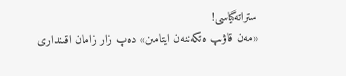ستراتەگياسى!
«مەن قاۋىپ ەتكەننەن ايتامىن» دەپ زار زامان اقىندارى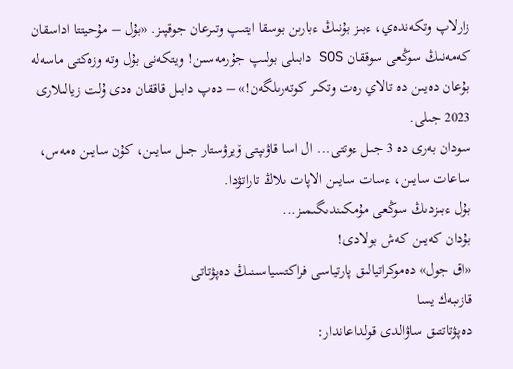زارلاپ وتكەندەي، ءبىز بۇنىڭ ءبارىن بوسقا ايتىپ وتىرعان جوقپىز. «بۇل – مۇحيتتا اداسقان كەمەنىڭ سوڭعى سوققان SOS دابىلى بولىپ جۇرمەسىن! ويتكەنى بۇل وتە وزەكتى ماسەلە بۇعان دەيىن دە تالاي رەت وتكىر كوتەرىلگەن!» – دەپ دابىل قاققان ەدى ۇلت زيالىلارى 2023 جىلى.
سودان بەرى دە 3 جىل ءوتتى... ال اسا قاۋىپتى ۆيرۋستار جىل سايىن، كۇن سايىن ەمەس، ساعات سايىن، ءسات سايىن الاپات ىلاڭ تاراتۋدا.
بۇل ءبىزدىڭ سوڭعى مۇمكىندىگىمىز...
بۇدان كەيىن كەش بولادى!
«اق جول» دەموكراتيالىق پارتياسى فراكتسياسىنىڭ دەپۋتاتى
قازىبەك يسا
دەپۋتاتتىق ساۋالدى قولداعاندار: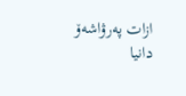ازات پەرۋاشەۆ
دانيا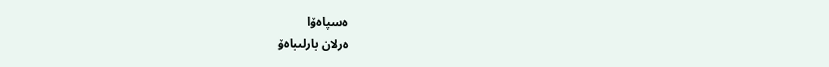ەسپاەۆا
ەرلان بارلىباەۆ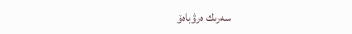سەرىك ەرۋباەۆ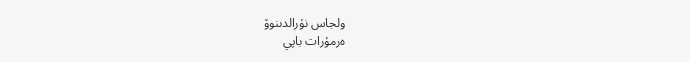ولجاس نۇرالدىنوۆ
ەرمۇرات باپي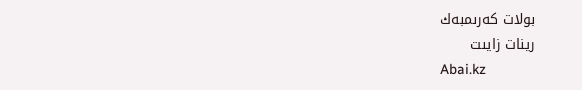بولات كەرىمبەك
رينات زايىت
Abai.kz